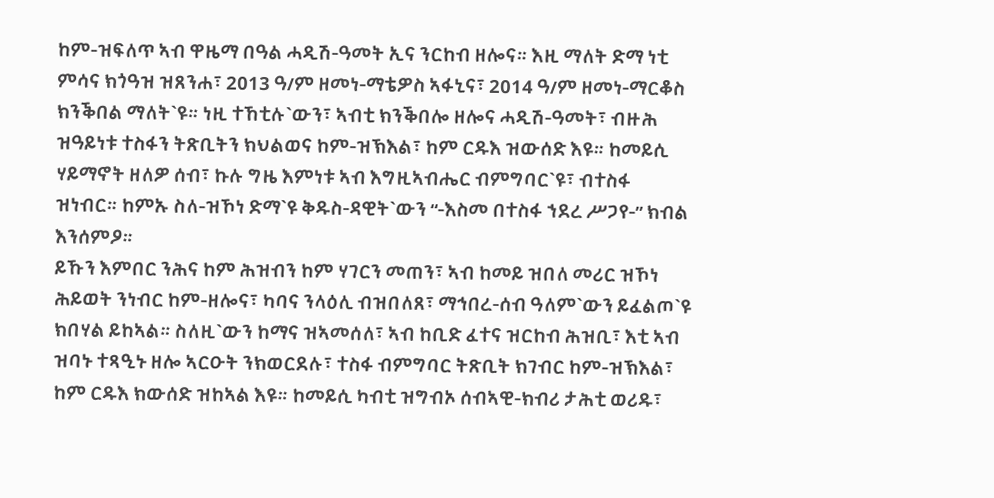ከም-ዝፍለጥ ኣብ ዋዜማ በዓል ሓዲሽ-ዓመት ኢና ንርከብ ዘሎና። እዚ ማለት ድማ ነቲ ምሳና ክጎዓዝ ዝጸንሐ፣ 2013 ዓ/ም ዘመነ-ማቴዎስ ኣፋኒና፣ 2014 ዓ/ም ዘመነ-ማርቆስ ክንቕበል ማለት`ዩ። ነዚ ተኸቲሉ`ውን፣ ኣብቲ ክንቕበሎ ዘሎና ሓዲሽ-ዓመት፣ ብዙሕ ዝዓይነቱ ተስፋን ትጽቢትን ክህልወና ከም-ዝኽእል፣ ከም ርዱእ ዝውሰድ እዩ። ከመይሲ ሃይማኖት ዘለዎ ሰብ፣ ኩሉ ግዜ እምነቱ ኣብ እግዚኣብሔር ብምግባር`ዩ፣ ብተስፋ ዝነብር። ከምኡ ስለ-ዝኾነ ድማ`ዩ ቅዱስ-ዳዊት`ውን “-እስመ በተስፋ ኀደረ ሥጋየ-” ክብል እንሰምዖ።
ይኹን እምበር ንሕና ከም ሕዝብን ከም ሃገርን መጠን፣ ኣብ ከመይ ዝበለ መሪር ዝኾነ ሕይወት ንነብር ከም-ዘሎና፣ ካባና ንላዕሊ ብዝበለጸ፣ ማኅበረ-ሰብ ዓለም`ውን ይፈልጦ`ዩ ክበሃል ይከኣል። ስለዚ`ውን ከማና ዝኣመሰለ፣ ኣብ ከቢድ ፈተና ዝርከብ ሕዝቢ፣ እቲ ኣብ ዝባኑ ተጻዒኑ ዘሎ ኣርዑት ንክወርደሉ፣ ተስፋ ብምግባር ትጽቢት ክገብር ከም-ዝኽእል፣ ከም ርዱእ ክውሰድ ዝከኣል እዩ። ከመይሲ ካብቲ ዝግብኦ ሰብኣዊ-ክብሪ ታሕቲ ወሪዱ፣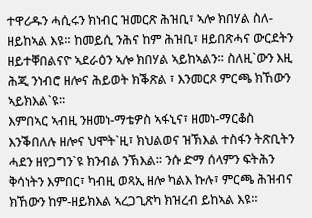ተዋሪዱን ሓሲሩን ክነብር ዝመርጽ ሕዝቢ፣ ኣሎ ክበሃል ስለ-ዘይከኣል እዩ። ከመይሲ ንሕና ከም ሕዝቢ፣ ዘይበጽሓና ውርደትን ዘይተቐበልናዮ ኣደራዕን ኣሎ ክበሃል ኣይከኣልን። ስለዚ`ውን እዚ ሕጂ ንነብሮ ዘሎና ሕይወት ክቕጽል ፣ እንመርጾ ምርጫ ክኸውን ኣይክእል`ዩ።
እምበኣር ኣብዚ ንዘመነ-ማቴዎስ ኣፋኒና፣ ዘመነ-ማርቆስ እንቕበለሉ ዘሎና ህሞት`ዚ፣ ክህልወና ዝኽእል ተስፋን ትጽቢትን ሓደን ዘየጋግን`ዩ ክንብል ንኽእል። ንሱ ድማ ሰላምን ፍትሕን ቅሳነትን እምበር፣ ካብዚ ወጻኢ ዘሎ ካልእ ኩሉ፣ ምርጫ ሕዝብና ክኸውን ከም-ዘይክእል ኣረጋጊጽካ ክዝረብ ይከኣል እዩ።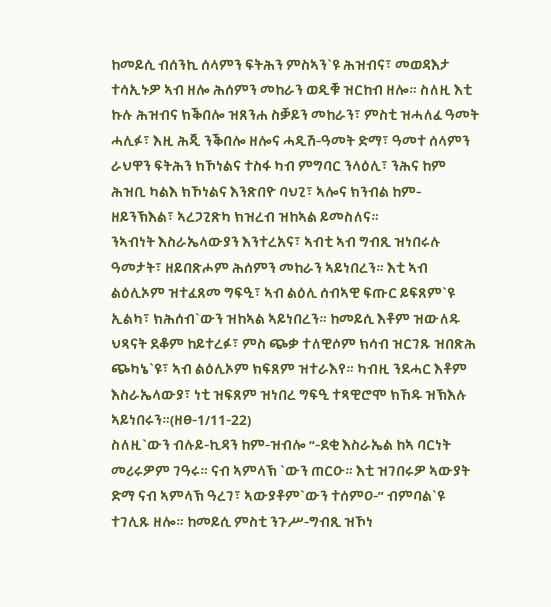ከመይሲ ብሰንኪ ሰላምን ፍትሕን ምስኣን`ዩ ሕዝብና፣ መወዳእታ ተሳኢኑዎ ኣብ ዘሎ ሕሰምን መከራን ወዲቑ ዝርከብ ዘሎ። ስለዚ እቲ ኩሉ ሕዝብና ክቕበሎ ዝጸንሐ ስቓይን መከራን፣ ምስቲ ዝሓለፈ ዓመት ሓሊፉ፣ እዚ ሕጂ ንቕበሎ ዘሎና ሓዲሽ-ዓመት ድማ፣ ዓመተ ሰላምን ራህዋን ፍትሕን ክኾነልና ተስፋ ካብ ምግባር ንላዕሊ፣ ንሕና ከም ሕዝቢ ካልእ ክኾነልና እንጽበዮ ባህጊ፣ ኣሎና ክንብል ከም-ዘይንኽእል፣ ኣረጋጊጽካ ክዝረብ ዝከኣል ይመስለና።
ንኣብነት እስራኤላውያን እንተረአና፣ ኣብቲ ኣብ ግብጺ ዝነበሩሉ ዓመታት፣ ዘይበጽሖም ሕሰምን መከራን ኣይነበረን። እቲ ኣብ ልዕሊኦም ዝተፈጸመ ግፍዒ፣ ኣብ ልዕሊ ሰብኣዊ ፍጡር ይፍጸም`ዩ ኢልካ፣ ክሕሰብ`ውን ዝከኣል ኣይነበረን። ከመይሲ እቶም ዝውለዱ ህጻናት ደቆም ከይተረፉ፣ ምስ ጭቃ ተለዊሶም ክሳብ ዝርገጹ ዝበጽሕ ጭካኔ`ዩ፣ ኣብ ልዕሊኦም ክፍጸም ዝተራእየ። ካብዚ ንደሓር እቶም እስራኤላውያ፣ ነቲ ዝፍጸም ዝነበረ ግፍዒ ተጻዊሮሞ ክኸዱ ዝኽእሉ ኣይነበሩን።(ዘፀ-1/11-22)
ስለዚ`ውን ብሉይ-ኪዳን ከም-ዝብሎ “-ደቂ እስራኤል ከኣ ባርነት መሪሩዎም ገዓሩ። ናብ ኣምላኽ `ውን ጠርዑ። እቲ ዝገበሩዎ ኣውያት ድማ ናብ ኣምላኽ ዓረገ፣ ኣውያቶም`ውን ተሰምዐ-” ብምባል`ዩ ተገሊጹ ዘሎ። ከመይሲ ምስቲ ንጉሥ-ግብጺ ዝኾነ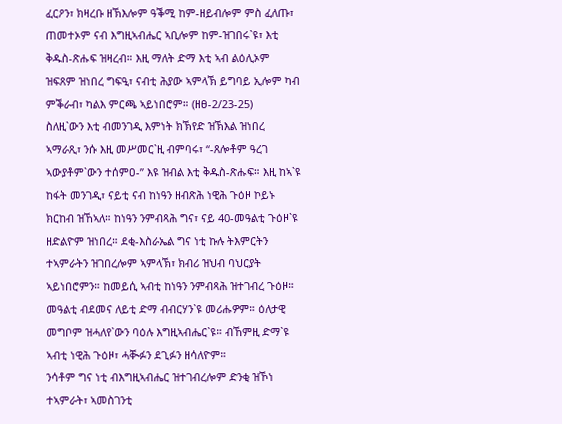ፈርዖን፣ ክዛረቡ ዘኽእሎም ዓቕሚ ከም-ዘይብሎም ምስ ፈለጡ፣ ጠመተኦም ናብ እግዚኣብሔር ኣቢሎም ከም-ዝገበሩ`ዩ፣ እቲ ቅዱስ-ጽሑፍ ዝዛረብ። እዚ ማለት ድማ እቲ ኣብ ልዕሊኦም ዝፍጸም ዝነበረ ግፍዒ፣ ናብቲ ሕያው ኣምላኽ ይግባይ ኢሎም ካብ ምቕራብ፣ ካልእ ምርጫ ኣይነበሮም። (ዘፀ-2/23-25)
ስለዚ`ውን እቲ ብመንገዲ እምነት ክኽየድ ዝኽእል ዝነበረ ኣማራጺ፣ ንሱ እዚ መሥመር`ዚ ብምባሩ፣ “-ጸሎቶም ዓረገ ኣውያቶም`ውን ተሰምዐ-” እዩ ዝብል እቲ ቅዱስ-ጽሑፍ። እዚ ከኣ`ዩ ከፋት መንገዲ፣ ናይቲ ናብ ከነዓን ዘብጽሕ ነዊሕ ጉዕዞ ኮይኑ ክርከብ ዝኸኣለ። ከነዓን ንምብጻሕ ግና፣ ናይ 40-መዓልቲ ጉዕዞ`ዩ ዘድልዮም ዝነበረ። ደቂ-እስራኤል ግና ነቲ ኩሉ ትእምርትን ተኣምራትን ዝገበረሎም ኣምላኽ፣ ክብሪ ዝህብ ባህርያት ኣይነበሮምን። ከመይሲ ኣብቲ ከነዓን ንምብጻሕ ዝተገብረ ጉዕዞ። መዓልቲ ብደመና ለይቲ ድማ ብብርሃን`ዩ መሪሑዎም። ዕለታዊ መግቦም ዝሓለየ`ውን ባዕሉ እግዚኣብሔር`ዩ። ብኸምዚ ድማ`ዩ ኣብቲ ነዊሕ ጉዕዞ፣ ሓቚፉን ደጊፉን ዘሳለዮም።
ንሳቶም ግና ነቲ ብእግዚኣብሔር ዝተገብረሎም ድንቂ ዝኾነ ተኣምራት፣ ኣመስገንቲ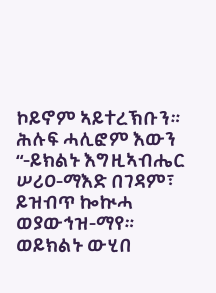ኮይኖም ኣይተረኽቡን። ሕሉፍ ሓሊፎም እውን “-ይክልኑ እግዚኣብሔር ሠሪዐ-ማእድ በገዳም፣ ይዝብጥ ኰኲሓ ወያውኅዝ-ማየ። ወይክልኑ ውሂበ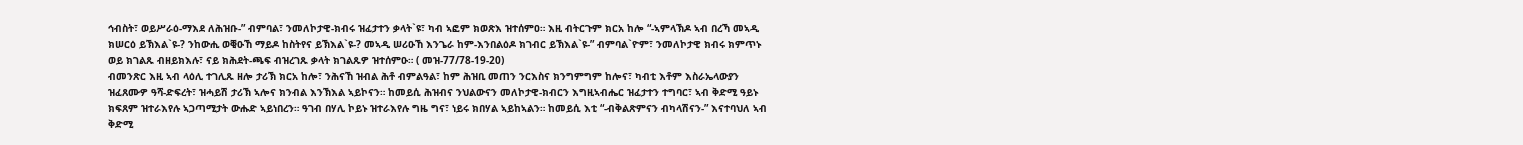ኅብስት፣ ወይሥራዕ-ማእደ ለሕዝቡ-” ብምባል፣ ንመለኮታዊ-ክብሩ ዝፈታተን ቃላት`ዩ፣ ካብ ኣፎም ክወጽእ ዝተሰምዐ። እዚ ብትርጉም ክርአ ከሎ “-ኣምላኽዶ ኣብ በረኻ መኣዲ ክሠርዕ ይኽእል`ዩ-? ንከውሒ ወቒዑኸ ማይዶ ከስትየና ይኽእል`ዩ-? መኣዲ ሠሪዑኸ እንጌራ ከም-እንበልዕዶ ክገብር ይኽእል`ዩ-” ብምባል`ዮም፣ ንመለኮታዊ ክብሩ ክምጥኑ ወይ ክገልጹ ብዘይክእሉ፣ ናይ ክሕደት-ጫፍ ብዝረገጹ ቃላት ክገልጹዎ ዝተሰምዑ። ( መዝ-77/78-19-20)
ብመንጽር እዚ ኣብ ላዕሊ ተገሊጹ ዘሎ ታሪኽ ክርአ ከሎ፣ ንሕናኸ ዝብል ሕቶ ብምልዓል፣ ከም ሕዝቢ መጠን ንርእስና ክንግምግም ከሎና፣ ካብቲ እቶም እስራኤላውያን ዝፈጸሙዎ ዓሻ-ድፍረት፣ ዝሓይሽ ታሪኽ ኣሎና ክንብል እንኽእል ኣይኮናን። ከመይሲ ሕዝብና ንህልውናን መለኮታዊ-ክብርን እግዚኣብሔር ዝፈታተን ተግባር፣ ኣብ ቅድሚ ዓይኑ ክፍጸም ዝተራእየሉ ኣጋጣሚታት ውሑድ ኣይነበረን። ዓገብ በሃሊ ኮይኑ ዝተራእየሉ ግዜ ግና፣ ነይሩ ክበሃል ኣይከኣልን። ከመይሲ እቲ “-ብቅልጽምናን ብካላሽናን-” እናተባህለ ኣብ ቅድሚ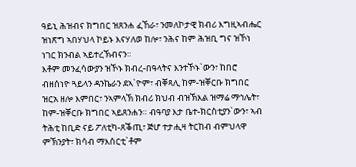ዓይኒ ሕዝብና ክግበር ዝጸንሐ ፈኸራ፣ ንመለኮታዊ ክብሪ እግዚኣብሔር ዝነጽግ ኣበሃህላ ኮይኑ እናሃለወ ከሎ፣ ንሕና ከም ሕዝቢ ግና ዝኾነ ነገር ክንብል ኣይተረኽብናን።
እቶም መንፈሳውያን ዝኾኑ ክብረ-በዓላትና እንተኾኑ`ውን፣ ከበሮ ብዘሰነዮ ጓይላን ዳንኬራን ደኣ`ዮም፣ ብቐጻሊ ከም-ዝቐርቡ ክግበር ዝርአ ዘሎ እምበር፣ ንኣምላኽ ክብሪ ክህብ ብዝኽእል ዝማሬ ማኅሌት፣ ከም-ዝቐርቡ ክግበር ኣይጸንሐን። ብዓባያ እታ ቤተ-ክርስቲያን`ውን፣ ኣብ ትሕቲ ከቢድ ናይ ፖለቲካ-ጸቕጢ፣ ጅሆ ተታሒዛ ትርከብ ብምህላዋ ምኽንያት፣ ክሳብ ማእሰርቲ`ቶም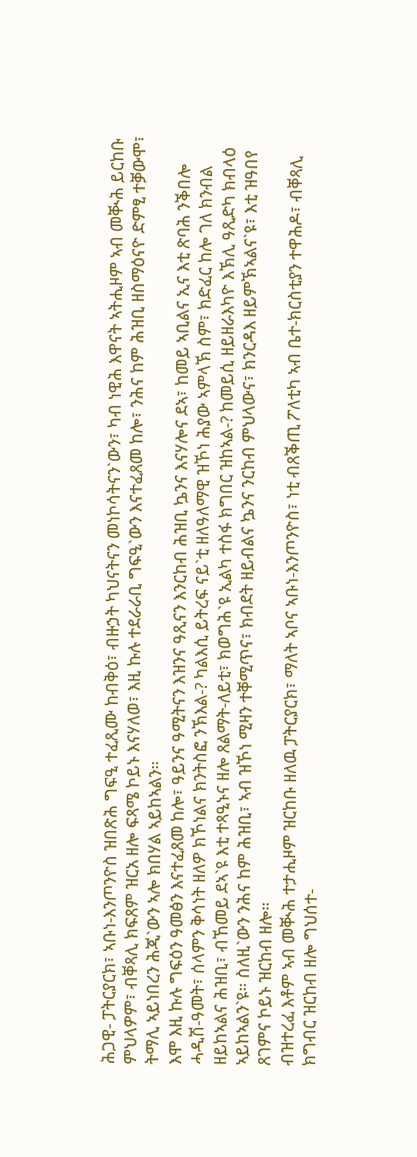ሕጋዊ- ፓትርያርክ፣ ኣቡነ-እንጦንዮስ ዝበጽሕ ግፍዒ ተፈጺሙ ከብቅዕ፣ ብዙኃት ካህናትናን መነኮሳትናን`ውን፣ ካብ ነዊሕ እዋናት ኣትሒዞም ኣብ መቚሕ ይርከቡ ምህላዎም፣ ብቐጻሊ ክፍጸም ዝርአ ዘሎ ፍጻሜ ኮይኑ እናሃለወ፣ እዚ ኩሉ ተደራራቢ ግፍዒ`ውን እናተፈጸመ ከሎ፣ ንሕና ከም ሕዝቢ ዘስማዕናዮ ድምፂ ተቓውሞ፣ ትማሊ ኣይነበረን ሕጂ`ውን ኣሎ ክበሃል ኣይከኣልን።
እሞ እዚ ኩሉ ግፍዕን ዓመፅን እናተፈጸመ ከሎ፣ ዓይንና ዓሚትናን እዝንና ዓጺናን እንርከብ ሕዝቢ ኴንና እናሃሎና ደኣ፣ ከመይ ኣቢልና ኢና እቲ ጽባሕ ንቕበሎ ሓዲሽ-ዓመት፣ ሰላምን ቅሳነት ዘለዎ ክኾነልና ክንትስፎ ንኽእል-? ካልእሲ ይትረፍ ናይ`ቲ ዘለዓለማዊ ዝኾነ ሕያው ኣምላኽ ስም፣ ክድፈር ከሎ ገለ ክንብል ዘይከኣልና ሕዝቢ፣ ብኸመይ ደኣ`ዩ እቲ ተጻዒኑና ዘሎ ጸልማት-ለይቲ፣ ክወግሕ`ዩ ኢልካ ተስፋ ክግበር ዝከኣል-? ከመይሲ ዘይዘራእካዮ እኽሊ ዓጺድካ ክብላዕ ኣይከኣልን`ዩ። ስለዚ`ውን ንሕና ከም ሕዝቢ፣ ኣብ ዝኾነ ሚዛን ተቐሚጥና፣ ክብደት ዘይብልና ኴንና ንርከብ ምህላውና፣ ክንርዳእ ዘይምኽኣልና`ዩ፣ እቲ ዝዓበየ ጸገምና ኮይኑ ዝርከብ ዘሎ።
ብዝተረፈ እቶም ኣብ መቚሕ ተታሒዞም ዝርከቡ ዘለዉ ፓትርያርክ፣ ማለት ኣቦና ኣቡነ-እንጦንዮስ፣ ነቲ ብጸቕጢ ፖለቲካ ኣብ ቤተ-ክርስቲያን ተዋሕዶ፣ ብቐጻሊ ክግብር ዝርከብ ዘሎ ግህሰተ-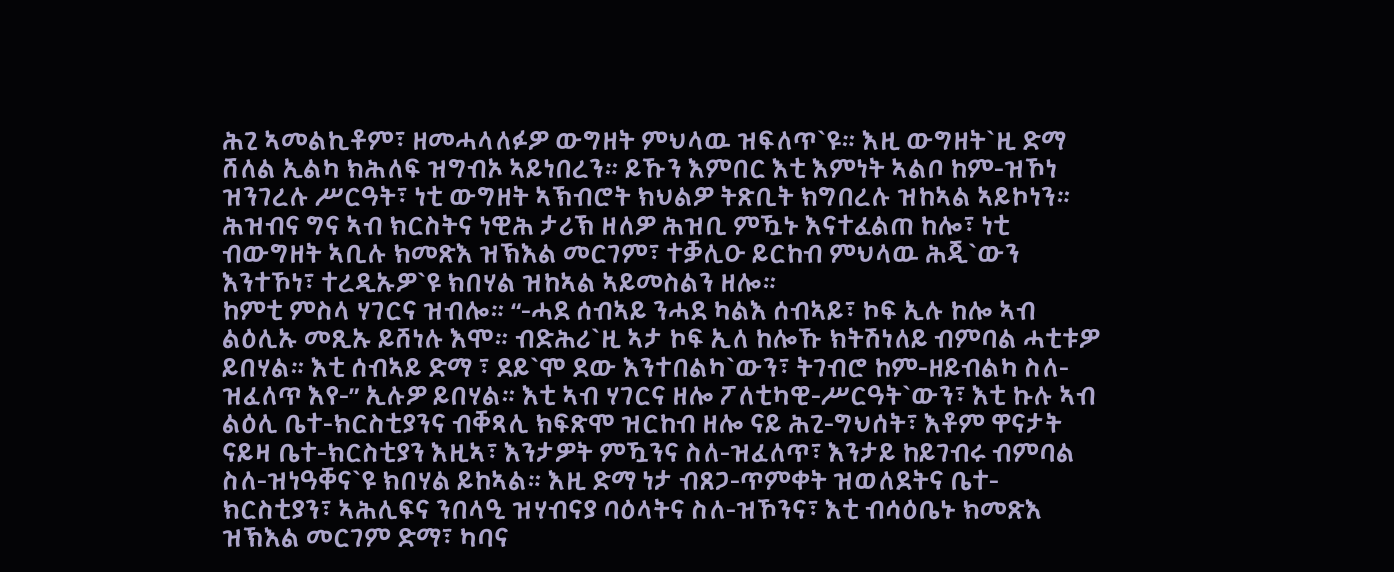ሕጊ ኣመልኪቶም፣ ዘመሓላለፉዎ ውግዘት ምህላዉ ዝፍለጥ`ዩ። እዚ ውግዘት`ዚ ድማ ሸለል ኢልካ ክሕለፍ ዝግብኦ ኣይነበረን። ይኹን እምበር እቲ እምነት ኣልቦ ከም-ዝኾነ ዝንገረሉ ሥርዓት፣ ነቲ ውግዘት ኣኽብሮት ክህልዎ ትጽቢት ክግበረሉ ዝከኣል ኣይኮነን። ሕዝብና ግና ኣብ ክርስትና ነዊሕ ታሪኽ ዘለዎ ሕዝቢ ምዃኑ እናተፈልጠ ከሎ፣ ነቲ ብውግዘት ኣቢሉ ክመጽእ ዝኽእል መርገም፣ ተቓሊዑ ይርከብ ምህላዉ ሕጂ`ውን እንተኾነ፣ ተረዲኡዎ`ዩ ክበሃል ዝከኣል ኣይመስልን ዘሎ።
ከምቲ ምስላ ሃገርና ዝብሎ። “-ሓደ ሰብኣይ ንሓደ ካልእ ሰብኣይ፣ ኮፍ ኢሉ ከሎ ኣብ ልዕሊኡ መጺኡ ይሸነሉ እሞ። ብድሕሪ`ዚ ኣታ ኮፍ ኢለ ከሎኹ ክትሽነለይ ብምባል ሓቲቱዎ ይበሃል። እቲ ሰብኣይ ድማ ፣ ደይ`ሞ ደው እንተበልካ`ውን፣ ትገብሮ ከም-ዘይብልካ ስለ-ዝፈለጥ እየ-” ኢሉዎ ይበሃል። እቲ ኣብ ሃገርና ዘሎ ፖለቲካዊ-ሥርዓት`ውን፣ እቲ ኩሉ ኣብ ልዕሊ ቤተ-ክርስቲያንና ብቐጻሊ ክፍጽሞ ዝርከብ ዘሎ ናይ ሕጊ-ግህሰት፣ እቶም ዋናታት ናይዛ ቤተ-ክርስቲያን እዚኣ፣ እንታዎት ምዃንና ስለ-ዝፈለጥ፣ እንታይ ከይገብሩ ብምባል ስለ-ዝነዓቐና`ዩ ክበሃል ይከኣል። እዚ ድማ ነታ ብጸጋ-ጥምቀት ዝወለደትና ቤተ-ክርስቲያን፣ ኣሕሊፍና ንበላዒ ዝሃብናያ ባዕላትና ስለ-ዝኾንና፣ እቲ ብሳዕቤኑ ክመጽእ ዝኽእል መርገም ድማ፣ ካባና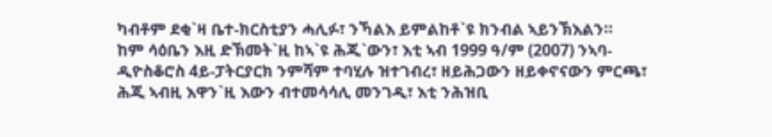ካብቶም ደቂ`ዛ ቤተ-ክርስቲያን ሓሊፉ፣ ንኻልእ ይምልከቶ`ዩ ክንብል ኣይንኽእልን።
ከም ሳዕቤን እዚ ድኽመት`ዚ ከኣ`ዩ ሕጂ`ውን፣ እቲ ኣብ 1999 ዓ/ም (2007) ንኣባ-ዲዮስቆሮስ 4ይ-ፓትርያርክ ንምሻም ተባሂሉ ዝተገብረ፣ ዘይሕጋውን ዘይቀኖናውን ምርጫ፣ ሕጂ ኣብዚ እዋን`ዚ እውን ብተመሳሳሊ መንገዲ፣ እቲ ንሕዝቢ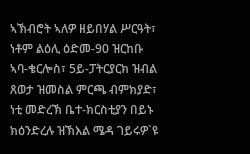ኣኽብሮት ኣለዎ ዘይበሃል ሥርዓት፣ ነቶም ልዕሊ ዕድመ-90 ዝርከቡ ኣባ-ቄርሎስ፣ 5ይ-ፓትርያርክ ዝብል ጸወታ ዝመስል ምርጫ ብምክያድ፣ ነቲ መድረኽ ቤተ-ክርስቲያን በይኑ ክዕንድረሉ ዝኽእል ሜዳ ገይሩዎ`ዩ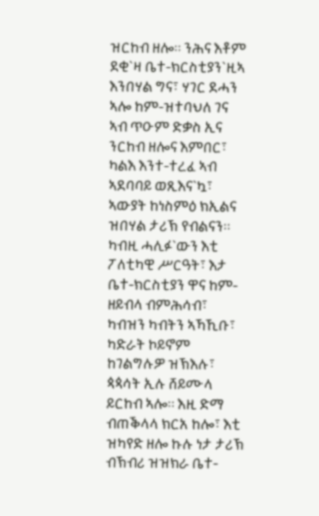ዝርከብ ዘሎ። ንሕና እቶም ደቂ`ዛ ቤተ-ክርስቲያን`ዚኣ እንበሃል ግና፣ ሃገር ደሓን ኣሎ ከም-ዝተባህለ ገና ኣብ ጥዑም ድቃስ ኢና ንርከብ ዘሎና እምበር፣ ካልእ እንተ-ተረፈ ኣብ ኣደባባይ ወጺእና`ኳ፣ ኣውያት ከነስምዕ ክኢልና ዝበሃል ታሪኽ የብልናን።
ካብዚ ሓሊፉ`ውን እቲ ፖለቲካዊ ሥርዓት፣ እታ ቤተ-ክርስቲያን ዋና ከም-ዘይብላ ብምሕሳብ፣ ካብዝን ካብትን ኣኻኺቡ፣ ካድራት ኮይኖም ከገልግሉዎ ዝኽእሉ፣ ጳጳሳት ኢሉ ሸይሙላ ይርከብ ኣሎ። እዚ ድማ ብጠቕላላ ክርአ ከሎ፣ እቲ ዝካየድ ዘሎ ኩሉ ነታ ታሪኽ ብኽብሪ ዝዝክራ ቤተ-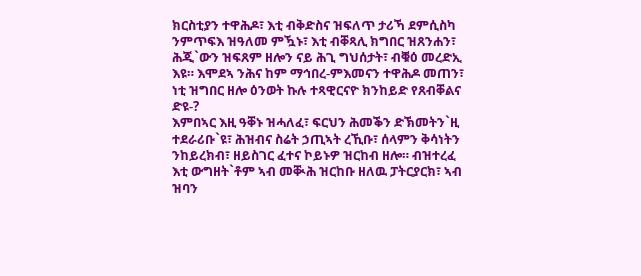ክርስቲያን ተዋሕዶ፣ እቲ ብቅድስና ዝፍለጥ ታሪኻ ደምሲስካ ንምጥፍእ ዝዓለመ ምዃኑ፣ እቲ ብቐጻሊ ክግበር ዝጸንሐን፣ ሕጂ`ውን ዝፍጸም ዘሎን ናይ ሕጊ ግህሰታት፣ ብቑዕ መረድኢ እዩ። እሞደኣ ንሕና ከም ማኅበረ-ምእመናን ተዋሕዶ መጠን፣ ነቲ ዝግበር ዘሎ ዕንወት ኩሉ ተጻዊርናዮ ክንከይድ የጸብቐልና ድዩ-?
እምበኣር እዚ ዓቐኑ ዝሓለፈ፣ ፍርህን ሕመቕን ድኽመትን`ዚ ተደራሪቡ`ዩ፣ ሕዝብና ስሬት ኃጢኣት ረኺቡ፣ ሰላምን ቅሳነትን ንከይረክብ፣ ዘይስገር ፈተና ኮይኑዎ ዝርከብ ዘሎ። ብዝተረፈ እቲ ውግዘት`ቶም ኣብ መቚሕ ዝርከቡ ዘለዉ ፓትርያርክ፣ ኣብ ዝባን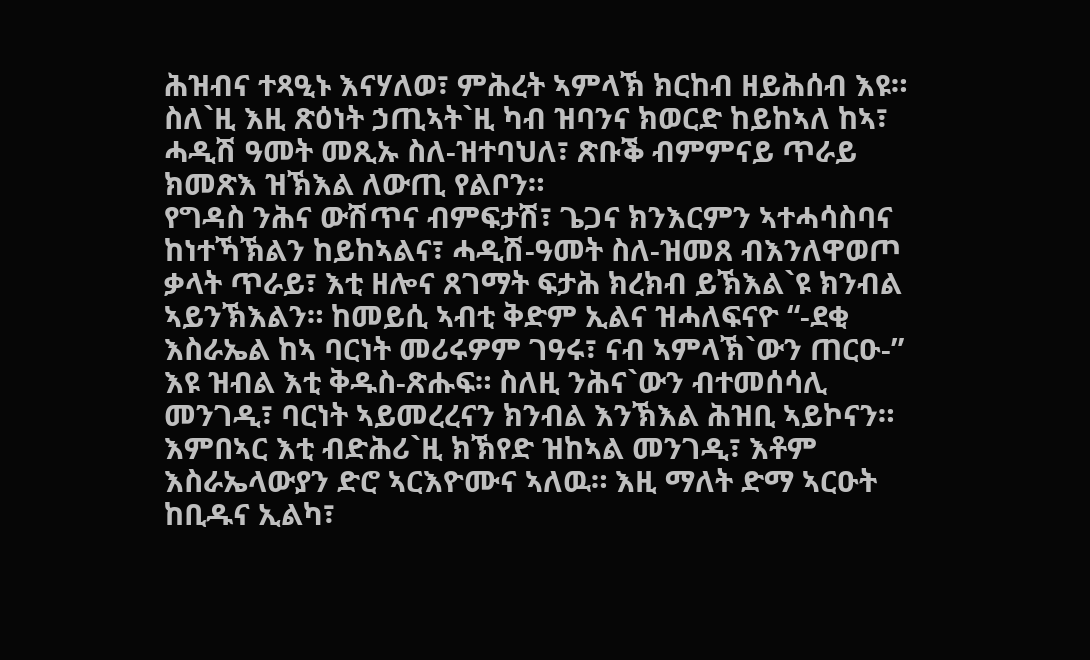ሕዝብና ተጻዒኑ እናሃለወ፣ ምሕረት ኣምላኽ ክርከብ ዘይሕሰብ እዩ። ስለ`ዚ እዚ ጽዕነት ኃጢኣት`ዚ ካብ ዝባንና ክወርድ ከይከኣለ ከኣ፣ ሓዲሽ ዓመት መጺኡ ስለ-ዝተባህለ፣ ጽቡቕ ብምምናይ ጥራይ ክመጽእ ዝኽእል ለውጢ የልቦን።
የግዳስ ንሕና ውሽጥና ብምፍታሽ፣ ጌጋና ክንእርምን ኣተሓሳስባና ከነተኻኽልን ከይከኣልና፣ ሓዲሽ-ዓመት ስለ-ዝመጸ ብእንለዋወጦ ቃላት ጥራይ፣ እቲ ዘሎና ጸገማት ፍታሕ ክረክብ ይኽእል`ዩ ክንብል ኣይንኽእልን። ከመይሲ ኣብቲ ቅድም ኢልና ዝሓለፍናዮ “-ደቂ እስራኤል ከኣ ባርነት መሪሩዎም ገዓሩ፣ ናብ ኣምላኽ`ውን ጠርዑ-” እዩ ዝብል እቲ ቅዱስ-ጽሑፍ። ስለዚ ንሕና`ውን ብተመሰሳሊ መንገዲ፣ ባርነት ኣይመረረናን ክንብል እንኽእል ሕዝቢ ኣይኮናን። እምበኣር እቲ ብድሕሪ`ዚ ክኽየድ ዝከኣል መንገዲ፣ እቶም እስራኤላውያን ድሮ ኣርእዮሙና ኣለዉ። እዚ ማለት ድማ ኣርዑት ከቢዱና ኢልካ፣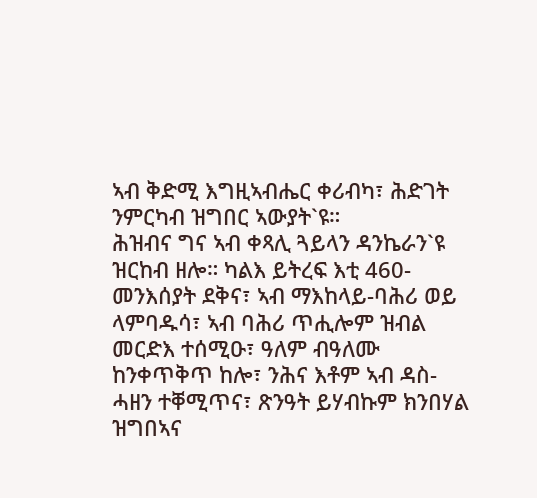ኣብ ቅድሚ እግዚኣብሔር ቀሪብካ፣ ሕድገት ንምርካብ ዝግበር ኣውያት`ዩ።
ሕዝብና ግና ኣብ ቀጻሊ ጓይላን ዳንኬራን`ዩ ዝርከብ ዘሎ። ካልእ ይትረፍ እቲ 460-መንእሰያት ደቅና፣ ኣብ ማእከላይ-ባሕሪ ወይ ላምባዱሳ፣ ኣብ ባሕሪ ጥሒሎም ዝብል መርድእ ተሰሚዑ፣ ዓለም ብዓለሙ ከንቀጥቅጥ ከሎ፣ ንሕና እቶም ኣብ ዳስ-ሓዘን ተቐሚጥና፣ ጽንዓት ይሃብኩም ክንበሃል ዝግበኣና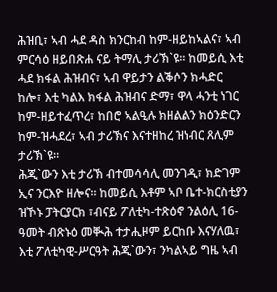ሕዝቢ፣ ኣብ ሓደ ዳስ ክንርከብ ከም-ዘይከኣልና፣ ኣብ ምርሳዕ ዘይበጽሐ ናይ ትማሊ ታሪኽ`ዩ። ከመይሲ እቲ ሓደ ክፋል ሕዝብና፣ ኣብ ዋይታን ልቕሶን ክሓድር ከሎ፣ እቲ ካልእ ክፋል ሕዝብና ድማ፣ ዋላ ሓንቲ ነገር ከም-ዘይተፈጥረ፣ ከበሮ ኣልዒሉ ክዘልልን ክዕንድርን ከም-ዝሓደረ፣ ኣብ ታሪኽና እናተዘከረ ዝነብር ጸሊም ታሪኽ`ዩ።
ሕጂ`ውን እቲ ታሪኽ ብተመሳሳሊ መንገዲ፣ ክድገም ኢና ንርእዮ ዘሎና። ከመይሲ እቶም ኣቦ ቤተ-ክርስቲያን ዝኾኑ ፓትርያርክ ፣ብናይ ፖለቲካ-ተጽዕኖ ንልዕሊ 16-ዓመት ብጽኑዕ መቚሕ ተታሒዞም ይርከቡ እናሃለዉ፣ እቲ ፖለቲካዊ-ሥርዓት ሕጂ`ውን፣ ንካልኣይ ግዜ ኣብ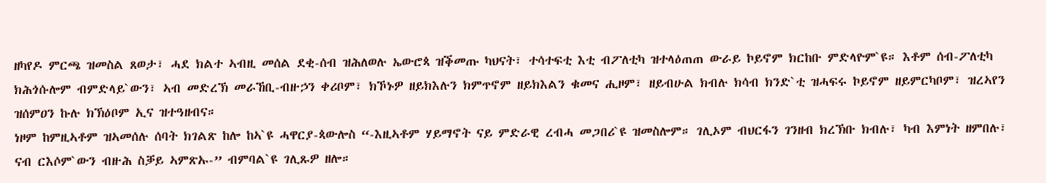ዘካየዶ ምርጫ ዝመስል ጸወታ፣ ሓደ ክልተ ኣብዚ መሰል ደቂ-ሰብ ዝሕለወሉ ኤውሮጳ ዝቕመጡ ካህናት፣ ተሳተፍቲ እቲ ብፖለቲካ ዝተላዕጠጠ ውራይ ኮይኖም ክርከቡ ምድላዮም`ዩ። እቶም ሰብ-ፖለቲካ ክሕጎሱሎም ብምድላይ`ውን፣ ኣብ መድረኽ መራኸቢ-ብዙኃን ቀሪቦም፣ ክኾኑዎ ዘይክእሉን ክምጥኖም ዘይክእልን ቁመና ሒዞም፣ ዘይብሁል ክብሉ ክሳብ ክንድ`ቲ ዝሓፍሩ ኮይኖም ዘይምርካቦም፣ ዝረኣየን ዝሰምዐን ኩሉ ክኽዕቦም ኢና ዝተዓዘብና።
ነዞም ከምዚኣቶም ዝኣመሰሉ ሰባት ክገልጽ ከሎ ከኣ`ዩ ሓዋርያ-ጳውሎስ “-እዚኣቶም ሃይማኖት ናይ ምድራዊ ረብሓ መጋበሪ`ዩ ዝመስሎም። ገሊኦም ብህርፋን ገንዘብ ክረኽቡ ክብሉ፣ ካብ እምነት ዘምበሉ፣ ናብ ርእሶም`ውን ብዙሕ ስቓይ ኣምጽኡ-” ብምባል`ዩ ገሊጹዎ ዘሎ።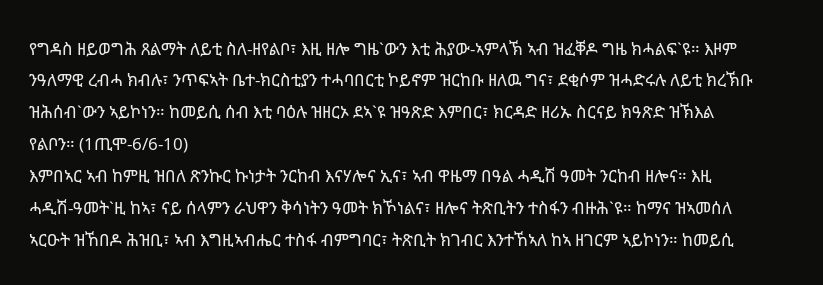የግዳስ ዘይወግሕ ጸልማት ለይቲ ስለ-ዘየልቦ፣ እዚ ዘሎ ግዜ`ውን እቲ ሕያው-ኣምላኽ ኣብ ዝፈቐዶ ግዜ ክሓልፍ`ዩ። እዞም ንዓለማዊ ረብሓ ክብሉ፣ ንጥፍኣት ቤተ-ክርስቲያን ተሓባበርቲ ኮይኖም ዝርከቡ ዘለዉ ግና፣ ደቂሶም ዝሓድሩሉ ለይቲ ክረኽቡ ዝሕሰብ`ውን ኣይኮነን። ከመይሲ ሰብ እቲ ባዕሉ ዝዘርኦ ደኣ`ዩ ዝዓጽድ እምበር፣ ክርዳድ ዘሪኡ ስርናይ ክዓጽድ ዝኽእል የልቦን። (1ጢሞ-6/6-10)
እምበኣር ኣብ ከምዚ ዝበለ ጽንኩር ኩነታት ንርከብ እናሃሎና ኢና፣ ኣብ ዋዜማ በዓል ሓዲሽ ዓመት ንርከብ ዘሎና። እዚ ሓዲሽ-ዓመት`ዚ ከኣ፣ ናይ ሰላምን ራህዋን ቅሳነትን ዓመት ክኾነልና፣ ዘሎና ትጽቢትን ተስፋን ብዙሕ`ዩ። ከማና ዝኣመሰለ ኣርዑት ዝኸበዶ ሕዝቢ፣ ኣብ እግዚኣብሔር ተስፋ ብምግባር፣ ትጽቢት ክገብር እንተኸኣለ ከኣ ዘገርም ኣይኮነን። ከመይሲ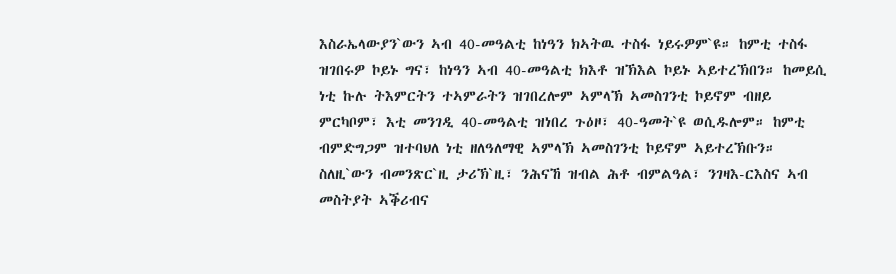እስራኤላውያን`ውን ኣብ 40-መዓልቲ ከነዓን ክኣትዉ ተስፋ ነይሩዎም`ዩ። ከምቲ ተስፋ ዝገበሩዎ ኮይኑ ግና፣ ከነዓን ኣብ 40-መዓልቲ ክእቶ ዝኽእል ኮይኑ ኣይተረኽበን። ከመይሲ ነቲ ኩሉ ትእምርትን ተኣምራትን ዝገበረሎም ኣምላኽ ኣመስገንቲ ኮይኖም ብዘይ ምርካቦም፣ እቲ መንገዲ 40-መዓልቲ ዝነበረ ጉዕዞ፣ 40-ዓመት`ዩ ወሲዱሎም። ከምቲ ብምድግጋም ዝተባህለ ነቲ ዘለዓለማዊ ኣምላኽ ኣመስገንቲ ኮይኖም ኣይተረኽቡን።
ስለዚ`ውን ብመንጽር`ዚ ታሪኽ`ዚ፣ ንሕናኸ ዝብል ሕቶ ብምልዓል፣ ንገዛእ-ርእስና ኣብ መስትያት ኣቕሪብና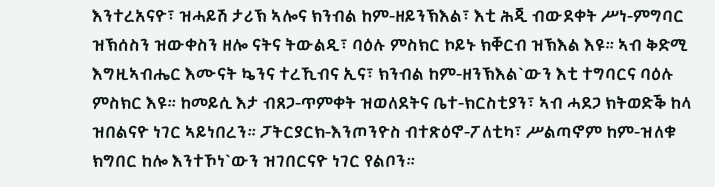እንተረአናዮ፣ ዝሓይሽ ታሪኽ ኣሎና ክንብል ከም-ዘይንኽእል፣ እቲ ሕጂ ብውደቀት ሥነ-ምግባር ዝኽሰስን ዝውቀስን ዘሎ ናትና ትውልዲ፣ ባዕሉ ምስክር ኮይኑ ክቐርብ ዝኽእል እዩ። ኣብ ቅድሚ እግዚኣብሔር እሙናት ኴንና ተረኺብና ኢና፣ ክንብል ከም-ዘንኽእል`ውን እቲ ተግባርና ባዕሉ ምስክር እዩ። ከመይሲ እታ ብጸጋ-ጥምቀት ዝወለደትና ቤተ-ክርስቲያን፣ ኣብ ሓደጋ ክትወድቕ ከላ ዝበልናዮ ነገር ኣይነበረን። ፓትርያርክ-እንጦንዮስ ብተጽዕኖ-ፖለቲካ፣ ሥልጣኖም ከም-ዝለቁ ክግበር ከሎ እንተኾነ`ውን ዝገበርናዮ ነገር የልቦን።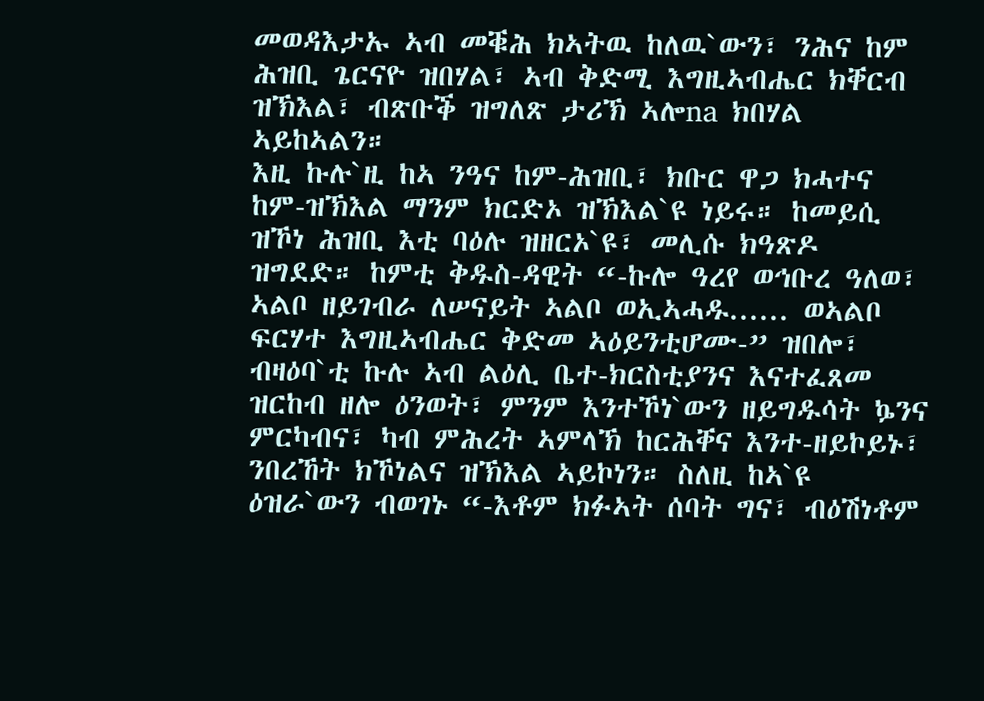መወዳእታኡ ኣብ መቑሕ ክኣትዉ ከለዉ`ውን፣ ንሕና ከም ሕዝቢ ጌርናዮ ዝበሃል፣ ኣብ ቅድሚ እግዚኣብሔር ክቐርብ ዝኽእል፣ ብጽቡቕ ዝግለጽ ታሪኽ ኣሎna ክበሃል ኣይከኣልን።
እዚ ኩሉ`ዚ ከኣ ንዓና ከም-ሕዝቢ፣ ክቡር ዋጋ ክሓተና ከም-ዝኽእል ማንም ክርድኦ ዝኽእል`ዩ ነይሩ። ከመይሲ ዝኾነ ሕዝቢ እቲ ባዕሉ ዝዘርኦ`ዩ፣ መሊሱ ክዓጽዶ ዝግደድ። ከምቲ ቅዱስ-ዳዊት “-ኩሎ ዓረየ ወኅቡረ ዓለወ፣ ኣልቦ ዘይገብራ ለሠናይት ኣልቦ ወኢኣሓዱ...... ወኣልቦ ፍርሃተ እግዚኣብሔር ቅድመ ኣዕይንቲሆሙ-” ዝበሎ፣ ብዛዕባ`ቲ ኩሉ ኣብ ልዕሊ ቤተ-ክርስቲያንና እናተፈጸመ ዝርከብ ዘሎ ዕንወት፣ ምንም እንተኾነ`ውን ዘይግዱሳት ኴንና ምርካብና፣ ካብ ምሕረት ኣምላኽ ከርሕቐና እንተ-ዘይኮይኑ፣ ንበረኸት ክኾነልና ዝኽእል ኣይኮነን። ስለዚ ከኣ`ዩ ዕዝራ`ውን ብወገኑ “-እቶም ክፉኣት ሰባት ግና፣ ብዕሽነቶም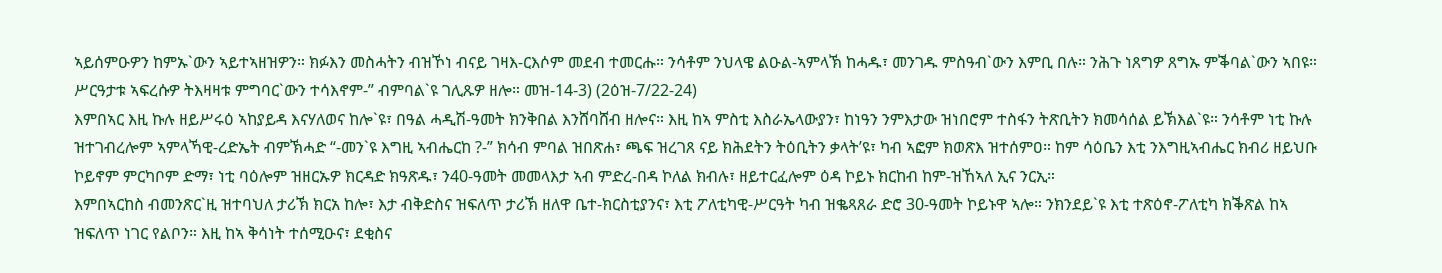ኣይሰምዑዎን ከምኡ`ውን ኣይተኣዘዝዎን። ክፉእን መስሓትን ብዝኾነ ብናይ ገዛእ-ርእሶም መደብ ተመርሑ። ንሳቶም ንህላዌ ልዑል-ኣምላኽ ከሓዱ፣ መንገዱ ምስዓብ`ውን እምቢ በሉ። ንሕጉ ነጸግዎ ጸግኡ ምቕባል`ውን ኣበዩ። ሥርዓታቱ ኣፍረሱዎ ትእዛዛቱ ምግባር`ውን ተሳእኖም-” ብምባል`ዩ ገሊጹዎ ዘሎ። መዝ-14-3) (2ዕዝ-7/22-24)
እምበኣር እዚ ኩሉ ዘይሥሩዕ ኣከያይዳ እናሃለወና ከሎ`ዩ፣ በዓል ሓዲሽ-ዓመት ክንቅበል እንሸባሸብ ዘሎና። እዚ ከኣ ምስቲ እስራኤላውያን፣ ከነዓን ንምእታው ዝነበሮም ተስፋን ትጽቢትን ክመሳሰል ይኽእል`ዩ። ንሳቶም ነቲ ኩሉ ዝተገብረሎም ኣምላኻዊ-ረድኤት ብምኽሓድ “-መን`ዩ እግዚ ኣብሔርከ ?-” ክሳብ ምባል ዝበጽሐ፣ ጫፍ ዝረገጸ ናይ ክሕደትን ትዕቢትን ቃላት’ዩ፣ ካብ ኣፎም ክወጽእ ዝተሰምዐ። ከም ሳዕቤን እቲ ንእግዚኣብሔር ክብሪ ዘይህቡ ኮይኖም ምርካቦም ድማ፣ ነቲ ባዕሎም ዝዘርኡዎ ክርዳድ ክዓጽዱ፣ ን40-ዓመት መመላእታ ኣብ ምድረ-በዳ ኮለል ክብሉ፣ ዘይተርፈሎም ዕዳ ኮይኑ ክርከብ ከም-ዝኸኣለ ኢና ንርኢ።
እምበኣርከስ ብመንጽር`ዚ ዝተባህለ ታሪኽ ክርአ ከሎ፣ እታ ብቅድስና ዝፍለጥ ታሪኽ ዘለዋ ቤተ-ክርስቲያንና፣ እቲ ፖለቲካዊ-ሥርዓት ካብ ዝቈጻጸራ ድሮ 30-ዓመት ኮይኑዋ ኣሎ። ንክንደይ`ዩ እቲ ተጽዕኖ-ፖለቲካ ክቕጽል ከኣ ዝፍለጥ ነገር የልቦን። እዚ ከኣ ቅሳነት ተሰሚዑና፣ ደቂስና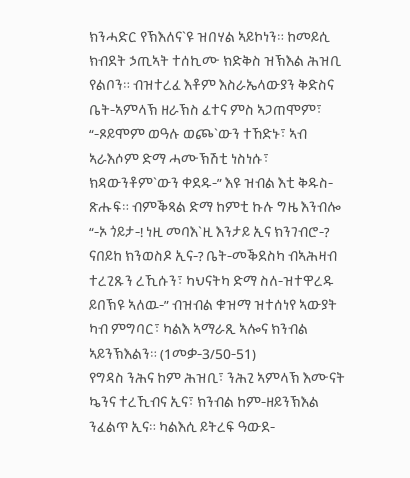ክንሓድር የኽእለና`ዩ ዝበሃል ኣይኮነን። ከመይሲ ክብደት ኃጢኣት ተሰኪሙ ክድቅስ ዝኽእል ሕዝቢ የልቦን። ብዝተረፈ እቶም እስራኤላውያን ቅድስና ቤት-ኣምላኽ ዘራኽስ ፈተና ምስ ኣጋጠሞም፣ “-ጾይሞም ወዓሉ ወጮ`ውን ተኸድኑ፣ ኣብ ኣራእሶም ድማ ሓሙኽሽቲ ነስነሱ፣ ክዳውንቶም`ውን ቀደዱ-” እዩ ዝብል እቲ ቅዱስ-ጽሑፍ። ብምቕጻል ድማ ከምቲ ኩሉ ግዜ እንብሎ “-ኦ ጎይታ-! ነዚ መባእ`ዚ እንታይ ኢና ክንገብሮ-? ናበይከ ክንወስዶ ኢና-? ቤት-መቕደስካ ብኣሕዛብ ተረጊጹን ረኺሱን፣ ካህናትካ ድማ ስለ-ዝተዋረዱ ይበኽዩ ኣለዉ-” ብዝብል ቁዝማ ዝተሰነየ ኣውያት ካብ ምግባር፣ ካልእ ኣማራጺ ኣሎና ክንብል ኣይንኽእልን። (1መቃ-3/50-51)
የግዳስ ንሕና ከም ሕዝቢ፣ ንሕጊ ኣምላኽ እሙናት ኴንና ተረኺብና ኢና፣ ክንብል ከም-ዘይንኽእል ንፈልጥ ኢና። ካልእሲ ይትረፍ ዓውደ-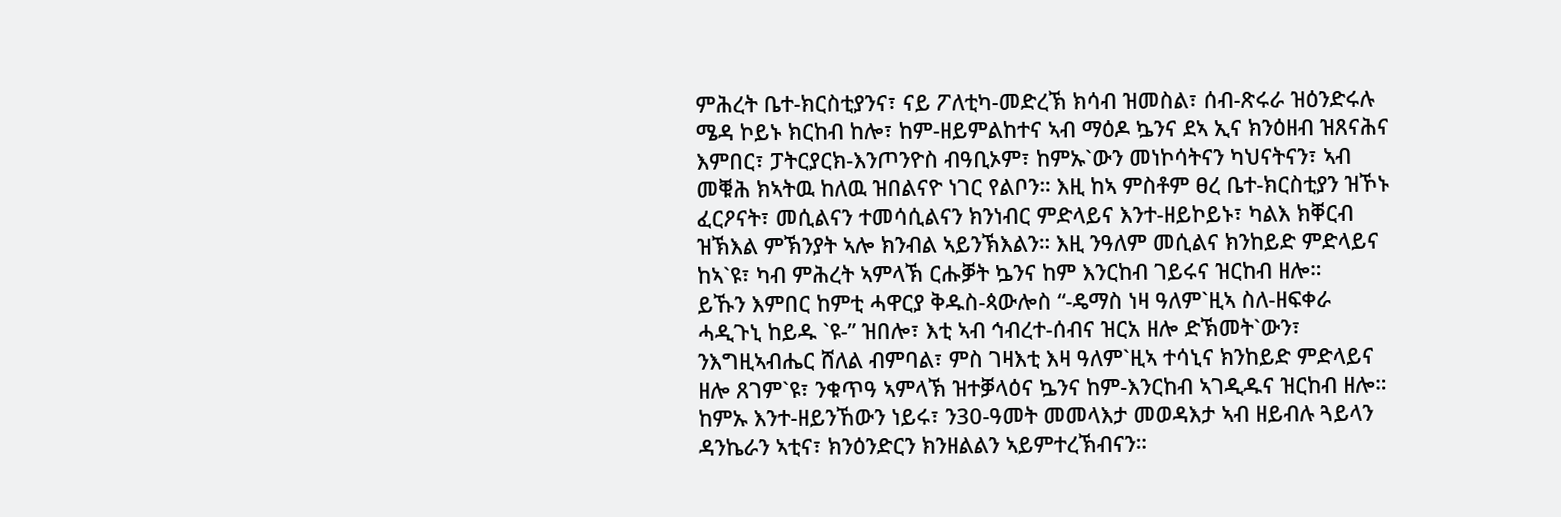ምሕረት ቤተ-ክርስቲያንና፣ ናይ ፖለቲካ-መድረኽ ክሳብ ዝመስል፣ ሰብ-ጽሩራ ዝዕንድሩሉ ሜዳ ኮይኑ ክርከብ ከሎ፣ ከም-ዘይምልከተና ኣብ ማዕዶ ኴንና ደኣ ኢና ክንዕዘብ ዝጸናሕና እምበር፣ ፓትርያርክ-እንጦንዮስ ብዓቢኦም፣ ከምኡ`ውን መነኮሳትናን ካህናትናን፣ ኣብ መቑሕ ክኣትዉ ከለዉ ዝበልናዮ ነገር የልቦን። እዚ ከኣ ምስቶም ፀረ ቤተ-ክርስቲያን ዝኾኑ ፈርዖናት፣ መሲልናን ተመሳሲልናን ክንነብር ምድላይና እንተ-ዘይኮይኑ፣ ካልእ ክቐርብ ዝኽእል ምኽንያት ኣሎ ክንብል ኣይንኽእልን። እዚ ንዓለም መሲልና ክንከይድ ምድላይና ከኣ`ዩ፣ ካብ ምሕረት ኣምላኽ ርሑቓት ኴንና ከም እንርከብ ገይሩና ዝርከብ ዘሎ።
ይኹን እምበር ከምቲ ሓዋርያ ቅዱስ-ጳውሎስ “-ዴማስ ነዛ ዓለም`ዚኣ ስለ-ዘፍቀራ ሓዲጉኒ ከይዱ `ዩ-” ዝበሎ፣ እቲ ኣብ ኅብረተ-ሰብና ዝርአ ዘሎ ድኽመት`ውን፣ ንእግዚኣብሔር ሸለል ብምባል፣ ምስ ገዛእቲ እዛ ዓለም`ዚኣ ተሳኒና ክንከይድ ምድላይና ዘሎ ጸገም`ዩ፣ ንቁጥዓ ኣምላኽ ዝተቓላዕና ኴንና ከም-እንርከብ ኣገዲዱና ዝርከብ ዘሎ። ከምኡ እንተ-ዘይንኸውን ነይሩ፣ ን30-ዓመት መመላእታ መወዳእታ ኣብ ዘይብሉ ጓይላን ዳንኬራን ኣቲና፣ ክንዕንድርን ክንዘልልን ኣይምተረኽብናን።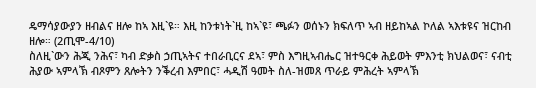ዴማሳያውያን ዘብልና ዘሎ ከኣ እዚ`ዩ። እዚ ከንቱነት`ዚ ከኣ`ዩ፣ ጫፉን ወሰኑን ክፍለጥ ኣብ ዘይከኣል ኮለል ኣእቱዩና ዝርከብ ዘሎ። (2ጢሞ-4/10)
ስለዚ`ውን ሕጂ ንሕና፣ ካብ ድቃስ ኃጢኣትና ተበራቢርና ደኣ፣ ምስ እግዚኣብሔር ዝተዓርቀ ሕይወት ምእንቲ ክህልወና፣ ናብቲ ሕያው ኣምላኽ ብጾምን ጸሎትን ንቕረብ እምበር፣ ሓዲሽ ዓመት ስለ-ዝመጸ ጥራይ ምሕረት ኣምላኽ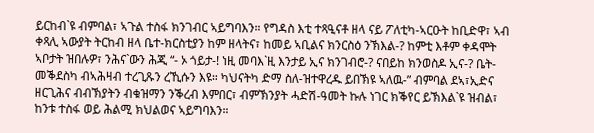ይርከብ`ዩ ብምባል፣ ኣጉል ተስፋ ክንገብር ኣይግባእን። የግዳስ እቲ ተጻዒናቶ ዘላ ናይ ፖለቲካ-ኣርዑት ከቢድዋ፣ ኣብ ቀጻሊ ኣውያት ትርከብ ዘላ ቤተ-ክርስቲያን ከም ዘላትና፣ ከመይ ኣቢልና ክንርስዕ ንኽእል-? ከምቲ እቶም ቀዳሞት ኣቦታት ዝበሉዎ፣ ንሕና`ውን ሕጂ “- ኦ ጎይታ-! ነዚ መባእ`ዚ እንታይ ኢና ክንገብሮ-? ናበይከ ክንወስዶ ኢና-? ቤት-መቕደስካ ብኣሕዛብ ተረጊጹን ረኺሱን እዩ። ካህናትካ ድማ ስለ-ዝተዋረዱ ይበኽዩ ኣለዉ-” ብምባል ደኣ፣ኢድና ዘርጊሕና ብብኽያትን ብቁዝማን ንቕረብ እምበር፣ ብምኽንያት ሓድሽ-ዓመት ኩሉ ነገር ክቕየር ይኽእል`ዩ ዝብል፣ ከንቱ ተስፋ ወይ ሕልሚ ክህልወና ኣይግባእን።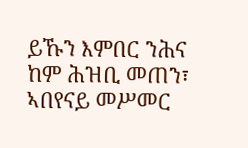ይኹን እምበር ንሕና ከም ሕዝቢ መጠን፣ ኣበየናይ መሥመር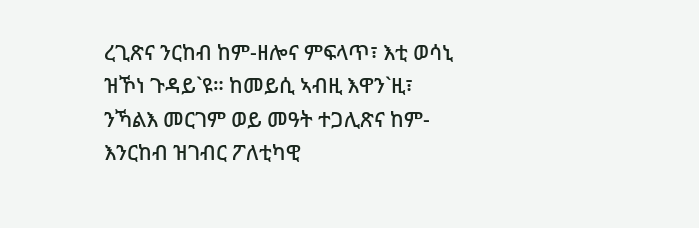ረጊጽና ንርከብ ከም-ዘሎና ምፍላጥ፣ እቲ ወሳኒ ዝኾነ ጉዳይ`ዩ። ከመይሲ ኣብዚ እዋን`ዚ፣ ንኻልእ መርገም ወይ መዓት ተጋሊጽና ከም-እንርከብ ዝገብር ፖለቲካዊ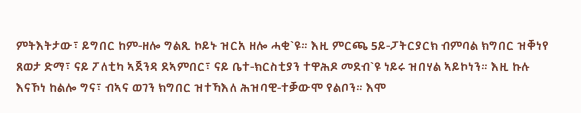ምትእትታው፣ ይግበር ከም-ዘሎ ግልጺ ኮይኑ ዝርአ ዘሎ ሓቂ`ዩ። እዚ ምርጫ 5ይ-ፓትርያርክ ብምባል ክግበር ዝቐነየ ጸወታ ድማ፣ ናይ ፖለቲካ ኣጀንዳ ደኣምበር፣ ናይ ቤተ-ክርስቲያን ተዋሕዶ መደብ`ዩ ነይሩ ዝበሃል ኣይኮነን። እዚ ኩሉ እናኾነ ከልሎ ግና፣ ብኣና ወገን ክግበር ዝተኻእለ ሕዝባዊ-ተቓውሞ የልቦን። እሞ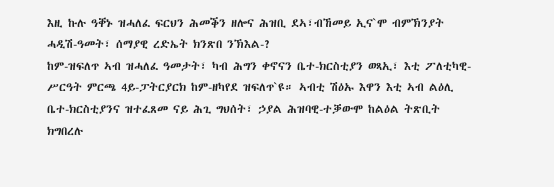እዚ ኩሉ ዓቐኑ ዝሓለፈ ፍርህን ሕመቕን ዘሎና ሕዝቢ ደኣ፣ብኸመይ ኢና`ሞ ብምኽንያት ሓዲሽ-ዓመት፣ ሰማያዊ ረድኤት ክንጽበ ንኽእል-?
ከም-ዝፍለጥ ኣብ ዝሓለፈ ዓመታት፣ ካብ ሕግን ቀኖናን ቤተ-ክርስቲያን ወጻኢ፣ እቲ ፖለቲካዊ-ሥርዓት ምርጫ 4ይ-ፓትርያርክ ከም-ዘካየደ ዝፍለጥ`ዩ። ኣብቲ ሽዕኡ እዋን እቲ ኣብ ልዕሊ ቤተ-ክርስቲያንና ዝተፈጸመ ናይ ሕጊ ግህሰት፣ ኃያል ሕዝባዊ-ተቓውሞ ከልዕል ትጽቢት ክግበረሉ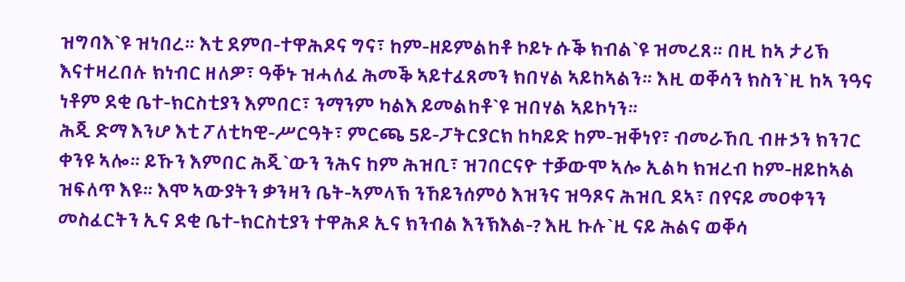ዝግባእ`ዩ ዝነበረ። እቲ ደምበ-ተዋሕዶና ግና፣ ከም-ዘይምልከቶ ኮይኑ ሱቕ ክብል`ዩ ዝመረጸ። በዚ ከኣ ታሪኽ እናተዛረበሉ ክነብር ዘለዎ፣ ዓቐኑ ዝሓለፈ ሕመቕ ኣይተፈጸመን ክበሃል ኣይከኣልን። እዚ ወቐሳን ክስን`ዚ ከኣ ንዓና ነቶም ደቂ ቤተ-ክርስቲያን እምበር፣ ንማንም ካልእ ይመልከቶ`ዩ ዝበሃል ኣይኮነን።
ሕጂ ድማ እንሆ እቲ ፖለቲካዊ-ሥርዓት፣ ምርጫ 5ይ-ፓትርያርክ ከካይድ ከም-ዝቐነየ፣ ብመራኸቢ ብዙኃን ክንገር ቀንዩ ኣሎ። ይኹን እምበር ሕጂ`ውን ንሕና ከም ሕዝቢ፣ ዝገበርናዮ ተቓውሞ ኣሎ ኢልካ ክዝረብ ከም-ዘይከኣል ዝፍለጥ እዩ። እሞ ኣውያትን ቃንዛን ቤት-ኣምላኽ ንኸይንሰምዕ እዝንና ዝዓጾና ሕዝቢ ደኣ፣ በየናይ መዐቀንን መስፈርትን ኢና ደቂ ቤተ-ክርስቲያን ተዋሕዶ ኢና ክንብል እንኽእል-? እዚ ኩሉ`ዚ ናይ ሕልና ወቐሳ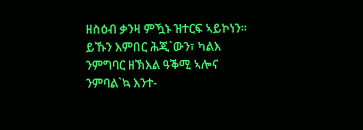ዘስዕብ ቃንዛ ምዃኑ ዝተርፍ ኣይኮነን። ይኹን እምበር ሕጂ`ውን፣ ካልእ ንምግባር ዘኽእል ዓቕሚ ኣሎና ንምባል`ኳ እንተ-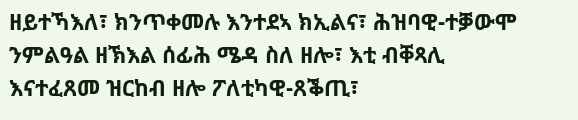ዘይተኻእለ፣ ክንጥቀመሉ እንተደኣ ክኢልና፣ ሕዝባዊ-ተቓውሞ ንምልዓል ዘኽእል ሰፊሕ ሜዳ ስለ ዘሎ፣ እቲ ብቐጻሊ እናተፈጸመ ዝርከብ ዘሎ ፖለቲካዊ-ጸቕጢ፣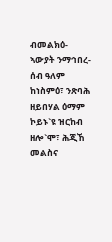ብመልክዕ-ኣውያት ንማኅበረ-ሰብ ዓለም ከነስምዕ፣ ንጽባሕ ዘይበሃል ዕማም ኮይኑ`ዩ ዝርከብ ዘሎ`ሞ፣ ሕጂኸ መልስና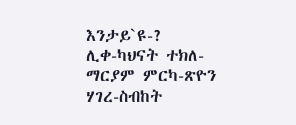እንታይ`ዩ-?
ሊቀ-ካህናት ተክለ-ማርያም ምርካ-ጽዮን
ሃገረ-ስብከት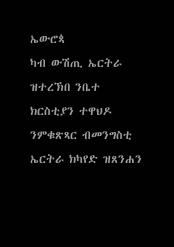ኤውሮጳ
ካብ ውሽጢ ኤርትራ ዝተረኽበ ንቤተ ክርስቲያን ተዋህዶ ንምቁጽጻር ብመንግስቲ ኤርትራ ክካየድ ዝጸንሐን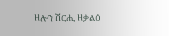ዘሎን ሽርሒ ዘቃልዕ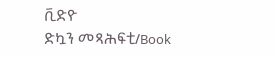ቪድዮ
ድኳን መጻሕፍቲ/Book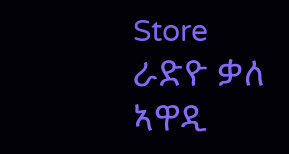Store
ራድዮ ቃለ ኣዋዲ